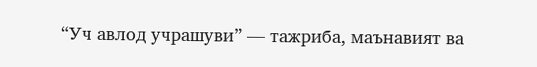“Уч авлод учрашуви” — тажриба, маънавият ва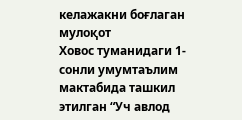келажакни боғлаган мулоқот
Ховос туманидаги 1-сонли умумтаълим мактабида ташкил этилган “Уч авлод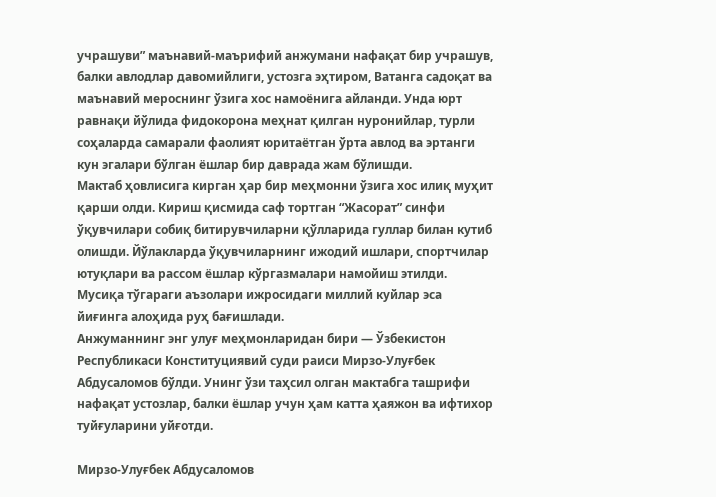учрашуви” маънавий-маърифий анжумани нафақат бир учрашув, балки авлодлар давомийлиги, устозга эҳтиром, Ватанга садоқат ва маънавий мероснинг ўзига хос намоёнига айланди. Унда юрт равнақи йўлида фидокорона меҳнат қилган нуронийлар, турли соҳаларда самарали фаолият юритаётган ўрта авлод ва эртанги кун эгалари бўлган ёшлар бир даврада жам бўлишди.
Мактаб ҳовлисига кирган ҳар бир меҳмонни ўзига хос илиқ муҳит қарши олди. Кириш қисмида саф тортган “Жасорат” синфи ўқувчилари собиқ битирувчиларни қўлларида гуллар билан кутиб олишди. Йўлакларда ўқувчиларнинг ижодий ишлари, спортчилар ютуқлари ва рассом ёшлар кўргазмалари намойиш этилди. Мусиқа тўгараги аъзолари ижросидаги миллий куйлар эса йиғинга алоҳида руҳ бағишлади.
Анжуманнинг энг улуғ меҳмонларидан бири — Ўзбекистон Республикаси Конституциявий суди раиси Мирзо-Улуғбек Абдусаломов бўлди. Унинг ўзи таҳсил олган мактабга ташрифи нафақат устозлар, балки ёшлар учун ҳам катта ҳаяжон ва ифтихор туйғуларини уйғотди.

Мирзо-Улуғбек Абдусаломов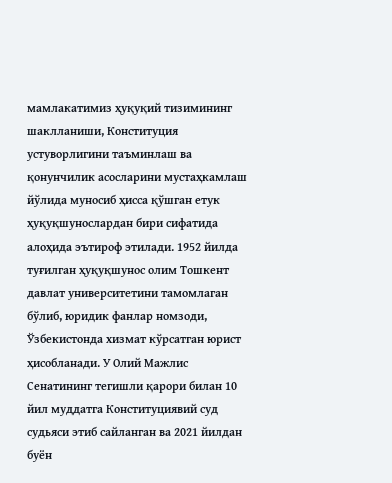мамлакатимиз ҳуқуқий тизимининг шаклланиши, Конституция устуворлигини таъминлаш ва қонунчилик асосларини мустаҳкамлаш йўлида муносиб ҳисса қўшган етук ҳуқуқшунослардан бири сифатида алоҳида эътироф этилади. 1952 йилда туғилган ҳуқуқшунос олим Тошкент давлат университетини тамомлаган бўлиб, юридик фанлар номзоди, Ўзбекистонда хизмат кўрсатган юрист ҳисобланади. У Олий Мажлис Сенатининг тегишли қарори билан 10 йил муддатга Конституциявий суд судьяси этиб сайланган ва 2021 йилдан буён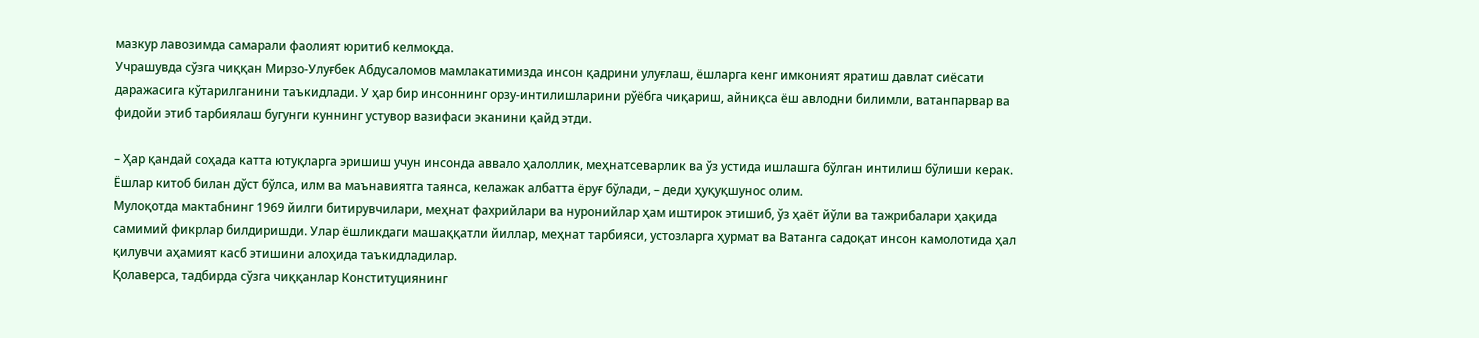мазкур лавозимда самарали фаолият юритиб келмоқда.
Учрашувда сўзга чиққан Мирзо-Улуғбек Абдусаломов мамлакатимизда инсон қадрини улуғлаш, ёшларга кенг имконият яратиш давлат сиёсати даражасига кўтарилганини таъкидлади. У ҳар бир инсоннинг орзу-интилишларини рўёбга чиқариш, айниқса ёш авлодни билимли, ватанпарвар ва фидойи этиб тарбиялаш бугунги куннинг устувор вазифаси эканини қайд этди.

– Ҳар қандай соҳада катта ютуқларга эришиш учун инсонда аввало ҳалоллик, меҳнатсеварлик ва ўз устида ишлашга бўлган интилиш бўлиши керак. Ёшлар китоб билан дўст бўлса, илм ва маънавиятга таянса, келажак албатта ёруғ бўлади, – деди ҳуқуқшунос олим.
Мулоқотда мактабнинг 1969 йилги битирувчилари, меҳнат фахрийлари ва нуронийлар ҳам иштирок этишиб, ўз ҳаёт йўли ва тажрибалари ҳақида самимий фикрлар билдиришди. Улар ёшликдаги машаққатли йиллар, меҳнат тарбияси, устозларга ҳурмат ва Ватанга садоқат инсон камолотида ҳал қилувчи аҳамият касб этишини алоҳида таъкидладилар.
Қолаверса, тадбирда сўзга чиққанлар Конституциянинг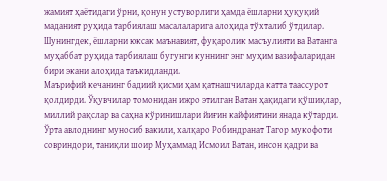жамият ҳаётидаги ўрни, қонун устуворлиги ҳамда ёшларни ҳуқуқий маданият руҳида тарбиялаш масалаларига алоҳида тўхталиб ўтдилар. Шунингдек, ёшларни юксак маънавият, фуқаролик масъулияти ва Ватанга муҳаббат руҳида тарбиялаш бугунги куннинг энг муҳим вазифаларидан бири экани алоҳида таъкидланди.
Маърифий кечанинг бадиий қисми ҳам қатнашчиларда катта таассурот қолдирди. Ўқувчилар томонидан ижро этилган Ватан ҳақидаги қўшиқлар, миллий рақслар ва саҳна кўринишлари йиғин кайфиятини янада кўтарди. Ўрта авлоднинг муносиб вакили, халқаро Робиндранат Тагор мукофоти совриндори, таниқли шоир Муҳаммад Исмоил Ватан, инсон қадри ва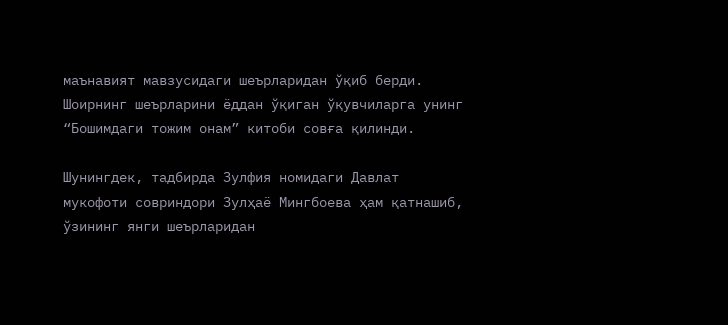маънавият мавзусидаги шеърларидан ўқиб берди. Шоирнинг шеърларини ёддан ўқиган ўқувчиларга унинг “Бошимдаги тожим онам” китоби совға қилинди.

Шунингдек, тадбирда Зулфия номидаги Давлат мукофоти совриндори Зулҳаё Мингбоева ҳам қатнашиб, ўзининг янги шеърларидан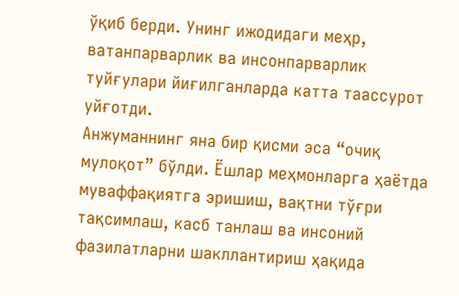ўқиб берди. Унинг ижодидаги меҳр, ватанпарварлик ва инсонпарварлик туйғулари йиғилганларда катта таассурот уйғотди.
Анжуманнинг яна бир қисми эса “очиқ мулоқот” бўлди. Ёшлар меҳмонларга ҳаётда муваффақиятга эришиш, вақтни тўғри тақсимлаш, касб танлаш ва инсоний фазилатларни шакллантириш ҳақида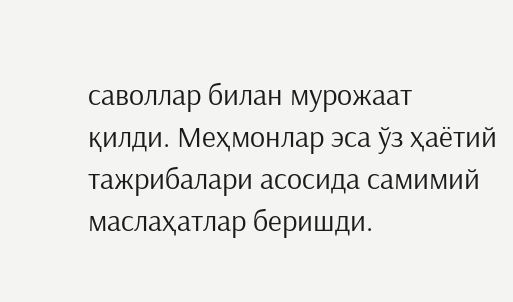саволлар билан мурожаат қилди. Меҳмонлар эса ўз ҳаётий тажрибалари асосида самимий маслаҳатлар беришди.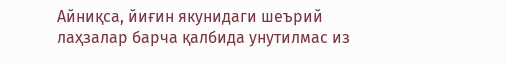Айниқса, йиғин якунидаги шеърий лаҳзалар барча қалбида унутилмас из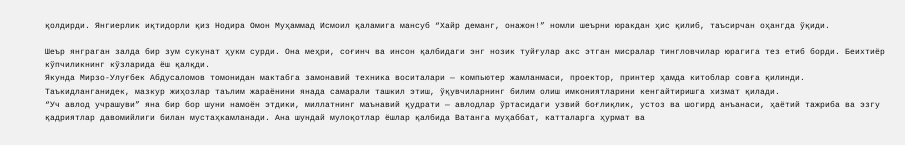қолдирди. Янгиерлик иқтидорли қиз Нодира Омон Муҳаммад Исмоил қаламига мансуб “Хайр деманг, онажон!” номли шеърни юракдан ҳис қилиб, таъсирчан оҳангда ўқиди.

Шеър янграган залда бир зум сукунат ҳукм сурди. Она меҳри, соғинч ва инсон қалбидаги энг нозик туйғулар акс этган мисралар тингловчилар юрагига тез етиб борди. Беихтиёр кўпчиликнинг кўзларида ёш қалқди.
Якунда Мирзо-Улуғбек Абдусаломов томонидан мактабга замонавий техника воситалари — компьютер жамланмаси, проектор, принтер ҳамда китоблар совға қилинди. Таъкидланганидек, мазкур жиҳозлар таълим жараёнини янада самарали ташкил этиш, ўқувчиларнинг билим олиш имкониятларини кенгайтиришга хизмат қилади.
“Уч авлод учрашуви” яна бир бор шуни намоён этдики, миллатнинг маънавий қудрати — авлодлар ўртасидаги узвий боғлиқлик, устоз ва шогирд анъанаси, ҳаётий тажриба ва эзгу қадриятлар давомийлиги билан мустаҳкамланади. Ана шундай мулоқотлар ёшлар қалбида Ватанга муҳаббат, катталарга ҳурмат ва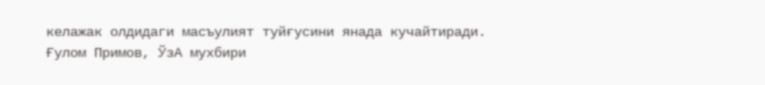келажак олдидаги масъулият туйғусини янада кучайтиради.
Ғулом Примов, ЎзА мухбири